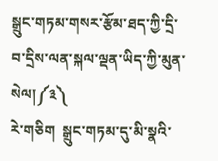སྒྲུང་གཏམ་གསར་རྩོམ་ཐད་ཀྱི་དྲི་བ་དྲིས་ལན་སྐལ་ལྡན་ཡིད་ཀྱི་མུན་སེལ།༼༣༽
རེ་གཅིག  སྒྲུང་གཏམ་དུ་མི་སྣའི་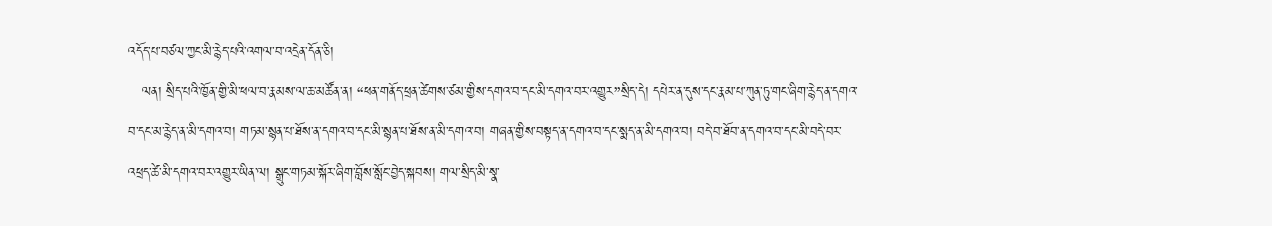འདོད་པ་བཙལ་ཀྱང་མི་རྙེད་པའི་འགལ་བ་འདྲེན་དོན་ཅི།
   ལན། སྲིད་པའི་ཁྱོན་གྱི་མི་ཕལ་བ་རྣམས་ལ་ཆ་མཚོན་ན། “ཕན་གནོད་ཕྲན་ཚེགས་ཙམ་གྱིས་དགའ་བ་དང་མི་དགའ་བར་འགྱུར”སྲིད་དེ། དཔེར་ན་དུས་དང་རྣམ་པ་ཀུན་ཏུ་གང་ཞིག་རྙེད་ན་དགའ་བ་དང་མ་རྙེད་ན་མི་དགའ་བ། གཏམ་སྙན་པ་ཐོས་ན་དགའ་བ་དང་མི་སྙན་པ་ཐོས་ན་མི་དགའ་བ། གཞན་གྱིས་བསྟད་ན་དགའ་བ་དང་སྨད་ན་མི་དགའ་བ། བདེ་བ་ཐོབ་ན་དགའ་བ་དང་མི་བདེ་བར་འཕྲད་ཚེ་མི་དགའ་བར་འགྱུར་ཡིན་ལ། སྒྲུང་གཏམ་སྐོར་ཞིག་བློས་སློང་བྱེད་སྐབས། གལ་སྲིད་མི་སྣ་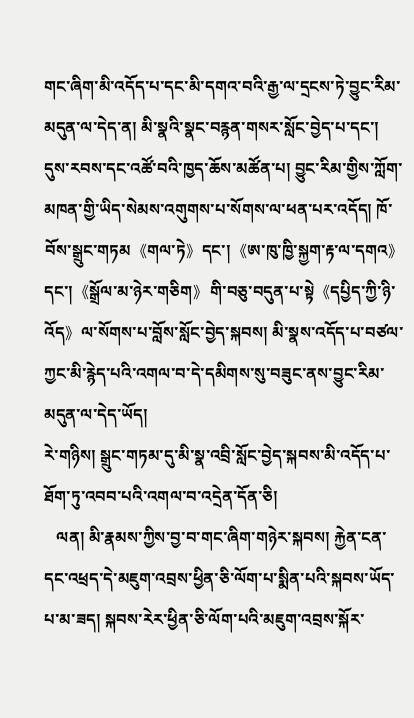གང་ཞིག་མི་འདོད་པ་དང་མི་དགའ་བའི་རྒྱ་ལ་དྲངས་ཏེ་བྱུང་རིམ་མདུན་ལ་དེད་ན། མི་སྣའི་སྣང་བརྙན་གསར་སློང་བྱེད་པ་དང་། དུས་རབས་དང་འཚོ་བའི་ཁྱད་ཆོས་མཚོན་པ། བྱུང་རིམ་གྱིས་ཀློག་མཁན་གྱི་ཡིད་སེམས་འགུགས་པ་སོགས་ལ་ཕན་པར་འདོད། ཁོ་བོས་སྒྲུང་གཏམ《གལ་ཏེ》དང་།《ཨ་ཁུ་ཁྱི་སྐྱག་རྟ་ལ་དགའ》དང་།《སྒྲོལ་མ་ཉེར་གཅིག》གི་བཅུ་བདུན་པ་སྟེ《དཔྱིད་ཀྱི་ཉི་འོད》ལ་སོགས་པ་བློས་སློང་བྱེད་སྐབས། མི་སྣས་འདོད་པ་བཙལ་ཀྱང་མི་རྙེད་པའི་འགལ་བ་དེ་དམིགས་སུ་བཟུང་ནས་བྱུང་རིམ་མདུན་ལ་དེད་ཡོད།
རེ་གཉིས། སྒྲུང་གཏམ་དུ་མི་སྣ་འབྲི་སློང་བྱེད་སྐབས་མི་འདོད་པ་ཐོག་ཏུ་འབབ་པའི་འགལ་བ་འདྲེན་དོན་ཅི།
   ལན། མི་རྣམས་ཀྱིས་བྱ་བ་གང་ཞིག་གཉེར་སྐབས། རྐྱེན་ངན་དང་འཕྲད་དེ་མཇུག་འབྲས་ཕྱིན་ཅི་ལོག་པ་སྨིན་པའི་སྐབས་ཡོད་པ་མ་ཟད། སྐབས་རེར་ཕྱིན་ཅི་ལོག་པའི་མཇུག་འབྲས་སྐོར་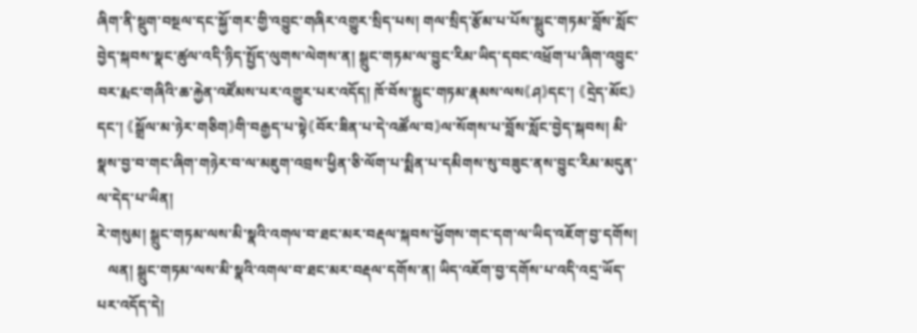ཞིག་ནི་སྡུག་བསྔལ་དང་སྐྱོ་གར་གྱི་འབྱུང་གཞིར་འགྱུར་སྲིད་པས། གལ་སྲིད་རྩོམ་པ་པོས་སྒྲུང་གཏམ་བློས་སློང་བྱེད་སྐབས་སྣང་ཚུལ་འདི་ཉིད་སྤྱོད་ལུགས་ལེགས་ན། སྒྲུང་གཏམ་ལ་བྱུང་རིམ་ཡིད་དབང་འཕྲོག་པ་ཞིག་འབྱུང་བར་རྨང་གཞིའི་ཆ་རྐྱེན་འཛོམས་པར་འགྱུར་པར་འདོད། ཁོ་བོས་སྒྲུང་གཏམ་རྣམས་ལས《ཤ》དང་། 《དྲེད་མོང》དང་། 《སྒྲོལ་མ་ཉེར་གཅིག》གི་བརྒྱད་པ་སྟེ《བོར་ཟིན་པ་དེ་འཚོལ་བ》ལ་སོགས་པ་བློས་སློང་བྱེད་སྐབས། མི་སྣས་བྱ་བ་གང་ཞིག་གཉེར་བ་ལ་མཇུག་འབྲས་ཕྱིན་ཅི་ལོག་པ་སྨིན་པ་དམིགས་སུ་བཟུང་ནས་བྱུང་རིམ་མདུན་ལ་དེད་པ་ཡིན།
རེ་གསུམ། སྒྲུང་གཏམ་ལས་མི་སྣའི་འགལ་བ་ཐང་མར་བརྡལ་སྐབས་ཕྱོགས་གང་དག་ལ་ཡིད་འཇོག་བྱ་དགོས།
   ལན། སྒྲུང་གཏམ་ལས་མི་སྣའི་འགལ་བ་ཐང་མར་བརྡལ་དགོས་ན། ཡིད་འཇོག་བྱ་དགོས་པ་འདི་འདྲ་ཡོད་པར་འདོད་དེ།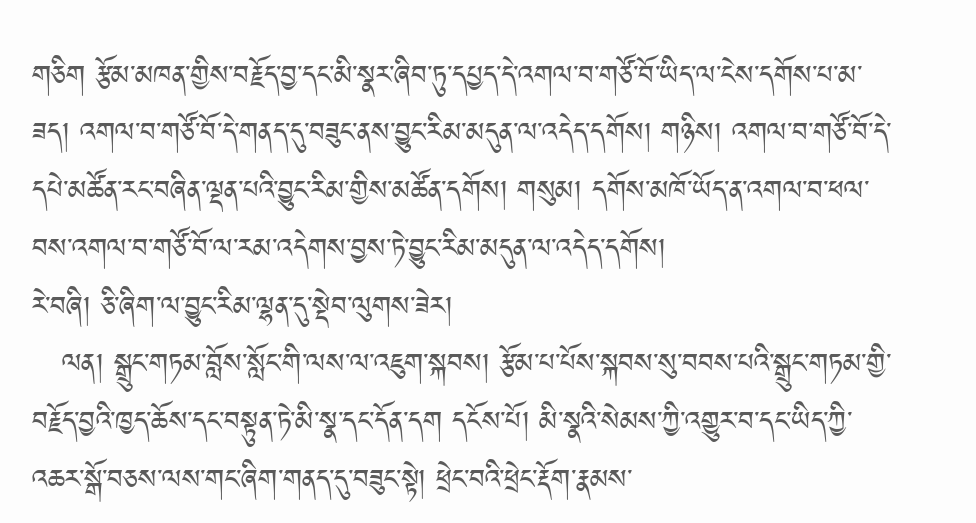གཅིག རྩོམ་མཁན་གྱིས་བརྗོད་བྱ་དང་མི་སྣར་ཞིབ་ཏུ་དཔྱད་དེ་འགལ་བ་གཙོ་བོ་ཡིད་ལ་ངེས་དགོས་པ་མ་ཟད། འགལ་བ་གཙོ་བོ་དེ་གནད་དུ་བཟུང་ནས་བྱུང་རིམ་མདུན་ལ་འདེད་དགོས། གཉིས། འགལ་བ་གཙོ་བོ་དེ་དཔེ་མཚོན་རང་བཞིན་ལྡན་པའི་བྱུང་རིམ་གྱིས་མཚོན་དགོས། གསུམ། དགོས་མཁོ་ཡོད་ན་འགལ་བ་ཕལ་བས་འགལ་བ་གཙོ་བོ་ལ་རམ་འདེགས་བྱས་ཏེ་བྱུང་རིམ་མདུན་ལ་འདེད་དགོས།
རེ་བཞི། ཅི་ཞིག་ལ་བྱུང་རིམ་ལྷན་དུ་སྡེབ་ལུགས་ཟེར།
   ལན། སྒྲུང་གཏམ་བློས་སློང་གི་ལས་ལ་འཇུག་སྐབས། རྩོམ་པ་པོས་སྐབས་སུ་བབས་པའི་སྒྲུང་གཏམ་གྱི་བརྗོད་བྱའི་ཁྱད་ཆོས་དང་བསྟུན་ཏེ་མི་སྣ་དང་དོན་དག དངོས་པོ། མི་སྣའི་སེམས་ཀྱི་འགྱུར་བ་དང་ཡིད་ཀྱི་འཆར་སྒོ་བཅས་ལས་གང་ཞིག་གནད་དུ་བཟུང་སྟེ། ཕྲེང་བའི་ཕྲེང་རྡོག་རྣམས་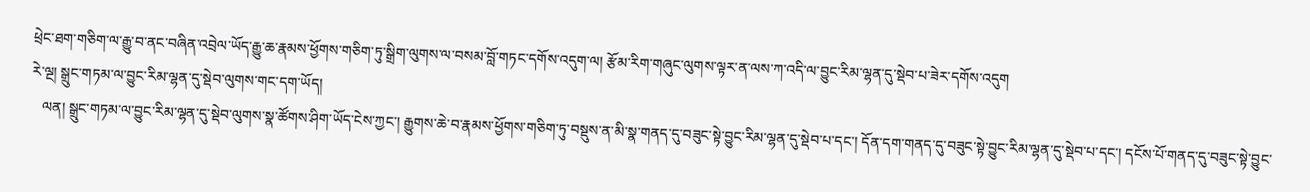ཕྲེང་ཐག་གཅིག་ལ་རྒྱུ་བ་ནང་བཞིན་འབྲེལ་ཡོད་རྒྱུ་ཆ་རྣམས་ཕྱོགས་གཅིག་ཏུ་སྒྲིག་ལུགས་ལ་བསམ་བློ་གཏང་དགོས་འདུག་ལ། རྩོམ་རིག་གཞུང་ལུགས་ལྟར་ན་ལས་ཀ་འདི་ལ་བྱུང་རིམ་ལྷན་དུ་སྡེབ་པ་ཟེར་དགོས་འདུག
རེ་ལྔ། སྒྲུང་གཏམ་ལ་བྱུང་རིམ་ལྷན་དུ་སྡེབ་ལུགས་གང་དག་ཡོད།
   ལན། སྒྲུང་གཏམ་ལ་བྱུང་རིམ་ལྷན་དུ་སྡེབ་ལུགས་སྣ་ཚོགས་ཤིག་ཡོད་ངེས་ཀྱང་། རྒྱུགས་ཆེ་བ་རྣམས་ཕྱོགས་གཅིག་ཏུ་བསྡུས་ན་མི་སྣ་གནད་དུ་བཟུང་སྟེ་བྱུང་རིམ་ལྷན་དུ་སྡེབ་པ་དང་། དོན་དག་གནད་དུ་བཟུང་སྟེ་བྱུང་རིམ་ལྷན་དུ་སྡེབ་པ་དང་། དངོས་པོ་གནད་དུ་བཟུང་སྟེ་བྱུང་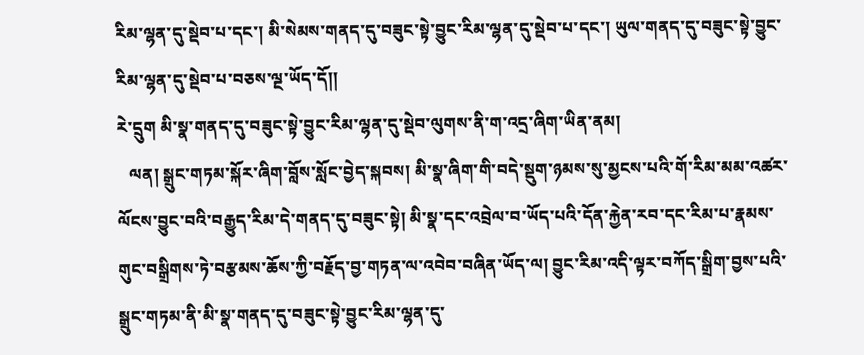རིམ་ལྷན་དུ་སྡེབ་པ་དང་། མི་སེམས་གནད་དུ་བཟུང་སྟེ་བྱུང་རིམ་ལྷན་དུ་སྡེབ་པ་དང་། ཡུལ་གནད་དུ་བཟུང་སྟེ་བྱུང་རིམ་ལྷན་དུ་སྡེབ་པ་བཅས་ལྔ་ཡོད་དོ།།
རེ་དྲུག མི་སྣ་གནད་དུ་བཟུང་སྟེ་བྱུང་རིམ་ལྷན་དུ་སྡེབ་ལུགས་ནི་ག་འདྲ་ཞིག་ཡིན་ནམ།
   ལན། སྒྲུང་གཏམ་སྐོར་ཞིག་བློས་སློང་བྱེད་སྐབས། མི་སྣ་ཞིག་གི་བདེ་སྡུག་ཉམས་སུ་མྱངས་པའི་གོ་རིམ་མམ་འཚར་ལོངས་བྱུང་བའི་བརྒྱུད་རིམ་དེ་གནད་དུ་བཟུང་སྟེ། མི་སྣ་དང་འབྲེལ་བ་ཡོད་པའི་དོན་རྐྱེན་རབ་དང་རིམ་པ་རྣམས་གུང་བསྒྲིགས་ཏེ་བརྩམས་ཆོས་ཀྱི་བརྗོད་བྱ་གཏན་ལ་འབེབ་བཞིན་ཡོད་ལ། བྱུང་རིམ་འདི་ལྟར་བཀོད་སྒྲིག་བྱས་པའི་སྒྲུང་གཏམ་ནི་མི་སྣ་གནད་དུ་བཟུང་སྟེ་བྱུང་རིམ་ལྷན་དུ་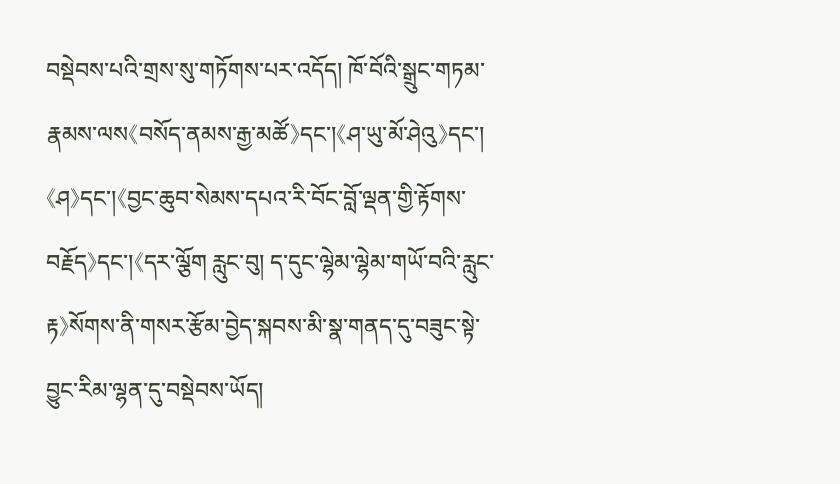བསྡེབས་པའི་གྲས་སུ་གཏོགས་པར་འདོད། ཁོ་བོའི་སྒྲུང་གཏམ་རྣམས་ལས《བསོད་ནམས་རྒྱ་མཚོ》དང་།《ཤ་ཡུ་མོ་ཤེའུ》དང་།《ཤ》དང་།《བྱང་ཆུབ་སེམས་དཔའ་རི་བོང་བློ་ལྡན་གྱི་རྟོགས་བརྗོད》དང་།《དར་ལྕོག རླུང་བུ། ད་དུང་ལྷེམ་ལྷེམ་གཡོ་བའི་རླུང་རྟ》སོགས་ནི་གསར་རྩོམ་བྱེད་སྐབས་མི་སྣ་གནད་དུ་བཟུང་སྟེ་བྱུང་རིམ་ལྷན་དུ་བསྡེབས་ཡོད།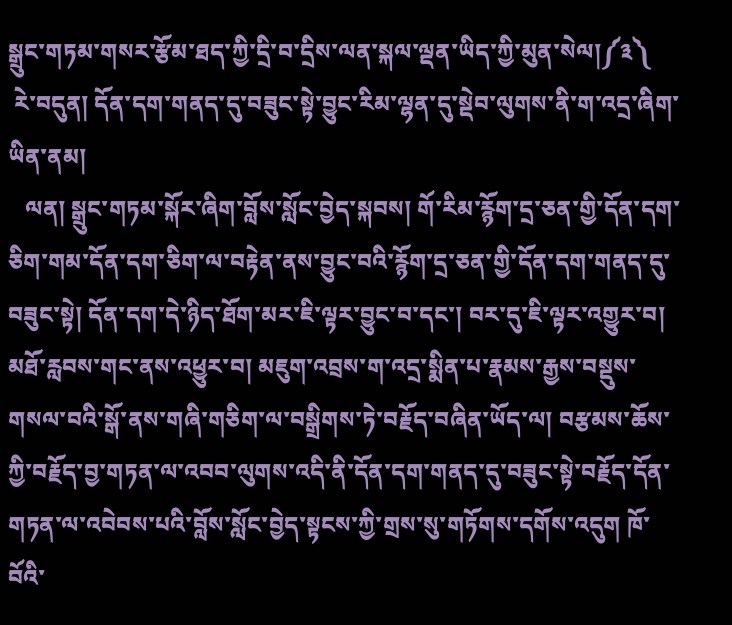སྒྲུང་གཏམ་གསར་རྩོམ་ཐད་ཀྱི་དྲི་བ་དྲིས་ལན་སྐལ་ལྡན་ཡིད་ཀྱི་མུན་སེལ།༼༣༽
 རེ་བདུན། དོན་དག་གནད་དུ་བཟུང་སྟེ་བྱུང་རིམ་ལྷན་དུ་སྡེབ་ལུགས་ནི་ག་འདྲ་ཞིག་ཡིན་ནམ།
   ལན། སྒྲུང་གཏམ་སྐོར་ཞིག་བློས་སློང་བྱེད་སྐབས། གོ་རིམ་རྙོག་དྲ་ཅན་གྱི་དོན་དག་ཅིག་གམ་དོན་དག་ཅིག་ལ་བརྟེན་ནས་བྱུང་བའི་རྙོག་དྲ་ཅན་གྱི་དོན་དག་གནད་དུ་བཟུང་སྟེ། དོན་དག་དེ་ཉིད་ཐོག་མར་ཇི་ལྟར་བྱུང་བ་དང་། བར་དུ་ཇི་ལྟར་འགྱུར་བ། མཐོ་རླབས་གང་ནས་འཕྱུར་བ། མཇུག་འབྲས་ག་འདྲ་སྨིན་པ་རྣམས་རྒྱས་བསྡུས་གསལ་བའི་སྒོ་ནས་གཞི་གཅིག་ལ་བསྒྲིགས་ཏེ་བརྗོད་བཞིན་ཡོད་ལ། བརྩམས་ཆོས་ཀྱི་བརྗོད་བྱ་གཏན་ལ་འབབ་ལུགས་འདི་ནི་དོན་དག་གནད་དུ་བཟུང་སྟེ་བརྗོད་དོན་གཏན་ལ་འབེབས་པའི་བློས་སློང་བྱེད་སྟངས་ཀྱི་གྲས་སུ་གཏོགས་དགོས་འདུག ཁོ་བོའི་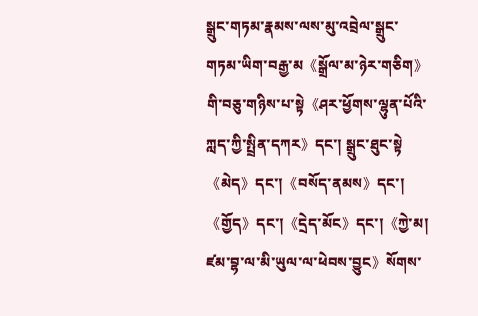སྒྲུང་གཏམ་རྣམས་ལས་མུ་འབྲེལ་སྒྲུང་གཏམ་ཡིག་བརྒྱ་མ《སྒྲོལ་མ་ཉེར་གཅིག》གི་བཅུ་གཉིས་པ་སྟེ《ཤར་ཕྱོགས་ལྷུན་པོའི་ཀླད་ཀྱི་སྤྲིན་དཀར》དང་། སྒྲུང་ཐུང་སྟེ《མེད》དང་།《བསོད་ནམས》དང་།《གྱོད》དང་།《དྲེད་མོང》དང་།《ཀྱེ་མ། ཛམ་བྷ་ལ་མི་ཡུལ་ལ་ཕེབས་བྱུང》སོགས་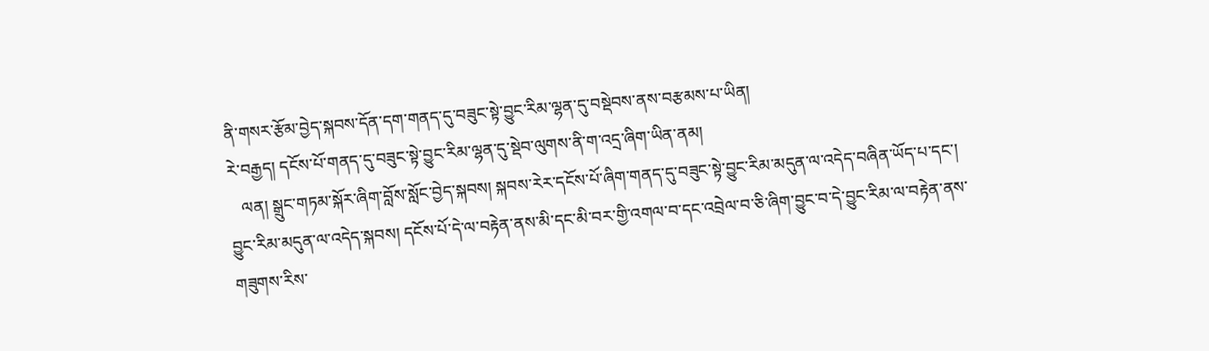ནི་གསར་རྩོམ་བྱེད་སྐབས་དོན་དག་གནད་དུ་བཟུང་སྟེ་བྱུང་རིམ་ལྷན་དུ་བསྡེབས་ནས་བརྩམས་པ་ཡིན།
རེ་བརྒྱད། དངོས་པོ་གནད་དུ་བཟུང་སྟེ་བྱུང་རིམ་ལྷན་དུ་སྡེབ་ལུགས་ནི་ག་འདྲ་ཞིག་ཡིན་ནམ།
   ལན། སྒྲུང་གཏམ་སྐོར་ཞིག་བློས་སློང་བྱེད་སྐབས། སྐབས་རེར་དངོས་པོ་ཞིག་གནད་དུ་བཟུང་སྟེ་བྱུང་རིམ་མདུན་ལ་འདེད་བཞིན་ཡོད་པ་དང་། བྱུང་རིམ་མདུན་ལ་འདེད་སྐབས། དངོས་པོ་དེ་ལ་བརྟེན་ནས་མི་དང་མི་བར་གྱི་འགལ་བ་དང་འབྲེལ་བ་ཅི་ཞིག་བྱུང་བ་དེ་བྱུང་རིམ་ལ་བརྟེན་ནས་གཟུགས་རིས་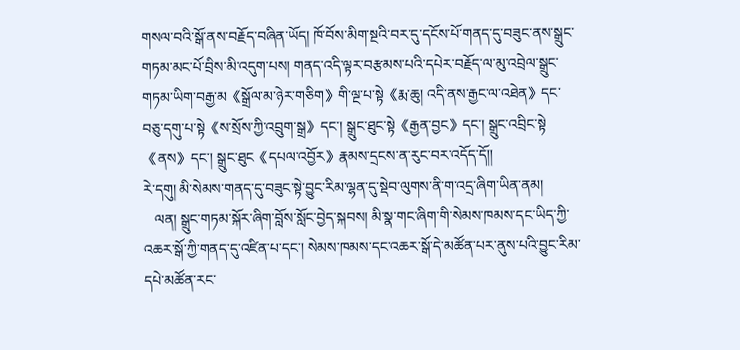གསལ་བའི་སྒོ་ནས་བརྗོད་བཞིན་ཡོད། ཁོ་བོས་མིག་སྔའི་བར་དུ་དངོས་པོ་གནད་དུ་བཟུང་ནས་སྒྲུང་གཏམ་མང་པོ་བྲིས་མི་འདུག་པས། གནད་འདི་ལྟར་བརྩམས་པའི་དཔེར་བརྗོད་ལ་མུ་འབྲེལ་སྒྲུང་གཏམ་ཡིག་བརྒྱ་མ《སྒྲོལ་མ་ཉེར་གཅིག》གི་ལྔ་པ་སྟེ《རྨ་ཆུ། འདི་ནས་རྒྱང་ལ་འཐེན》དང་བཅུ་དགུ་པ་སྟེ《ས་སྲོས་ཀྱི་འབྲུག་སྒྲ》དང་། སྒྲུང་ཐུང་སྟེ《རྒྱན་བྱང》དང་། སྒྲུང་འབྲིང་སྟེ《ནས》དང་། སྒྲུང་ཐུང《དཔལ་འབྱོར》རྣམས་དྲངས་ན་རུང་བར་འདོད་དོ།།
རེ་དགུ། མི་སེམས་གནད་དུ་བཟུང་སྟེ་བྱུང་རིམ་ལྷན་དུ་སྡེབ་ལུགས་ནི་ག་འདྲ་ཞིག་ཡིན་ནམ།
   ལན། སྒྲུང་གཏམ་སྐོར་ཞིག་བློས་སློང་བྱེད་སྐབས། མི་སྣ་གང་ཞིག་གི་སེམས་ཁམས་དང་ཡིད་ཀྱི་འཆར་སྒོ་ཀྱི་གནད་དུ་འཛིན་པ་དང་། སེམས་ཁམས་དང་འཆར་སྒོ་དེ་མཚོན་པར་ནུས་པའི་བྱུང་རིམ་དཔེ་མཚོན་རང་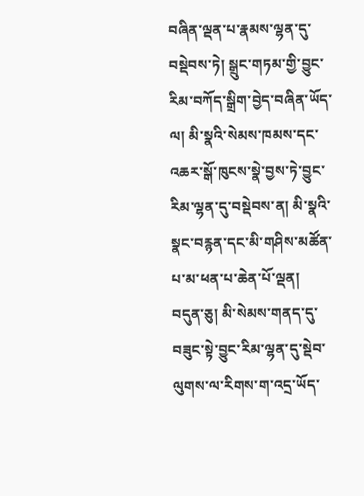བཞིན་ལྡན་པ་རྣམས་ལྷན་དུ་བསྡེབས་ཏེ། སྒྲུང་གཏམ་གྱི་བྱུང་རིམ་བཀོད་སྒྲིག་བྱེད་བཞིན་ཡོད་ལ། མི་སྣའི་སེམས་ཁམས་དང་འཆར་སྒོ་ཁུངས་སྣེ་བྱས་ཏེ་བྱུང་རིམ་ལྷན་དུ་བསྡེབས་ན། མི་སྣའི་སྣང་བརྙན་དང་མི་གཤིས་མཚོན་པ་མ་ཕན་པ་ཆེན་པོ་ལྡན།
བདུན་ཅུ། མི་སེམས་གནད་དུ་བཟུང་སྟེ་བྱུང་རིམ་ལྷན་དུ་སྡེབ་ལུགས་ལ་རིགས་ག་འདྲ་ཡོད་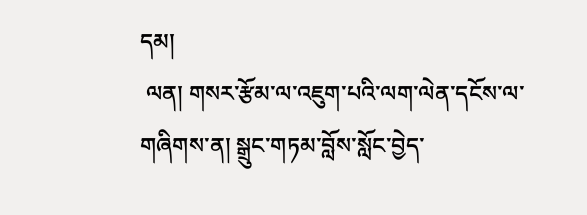དམ།
 ལན། གསར་རྩོམ་ལ་འཇུག་པའི་ལག་ལེན་དངོས་ལ་གཞིགས་ན། སྒྲུང་གཏམ་བློས་སློང་བྱེད་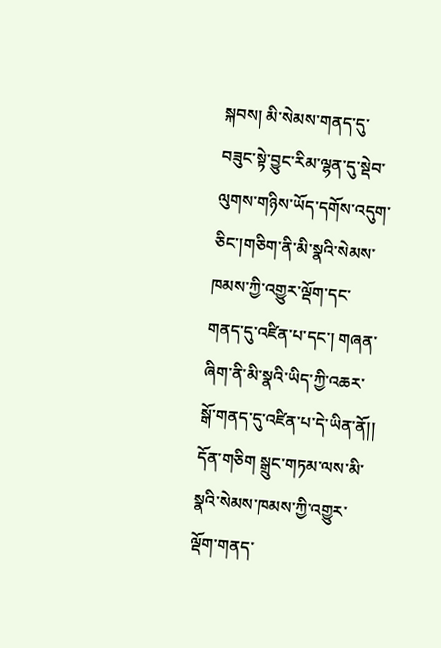སྐབས། མི་སེམས་གནད་དུ་བཟུང་སྟེ་བྱུང་རིམ་ལྷན་དུ་སྡེབ་ལུགས་གཉིས་ཡོད་དགོས་འདུག་ཅིང་།གཅིག་ནི་མི་སྣའི་སེམས་ཁམས་ཀྱི་འགྱུར་ལྡོག་དང་གནད་དུ་འཛིན་པ་དང་། གཞན་ཞིག་ནི་མི་སྣའི་ཡིད་ཀྱི་འཆར་སྒོ་གནད་དུ་འཛིན་པ་དེ་ཡིན་ནོ།།
དོན་གཅིག སྒྲུང་གཏམ་ལས་མི་སྣའི་སེམས་ཁམས་ཀྱི་འགྱུར་ལྡོག་གནད་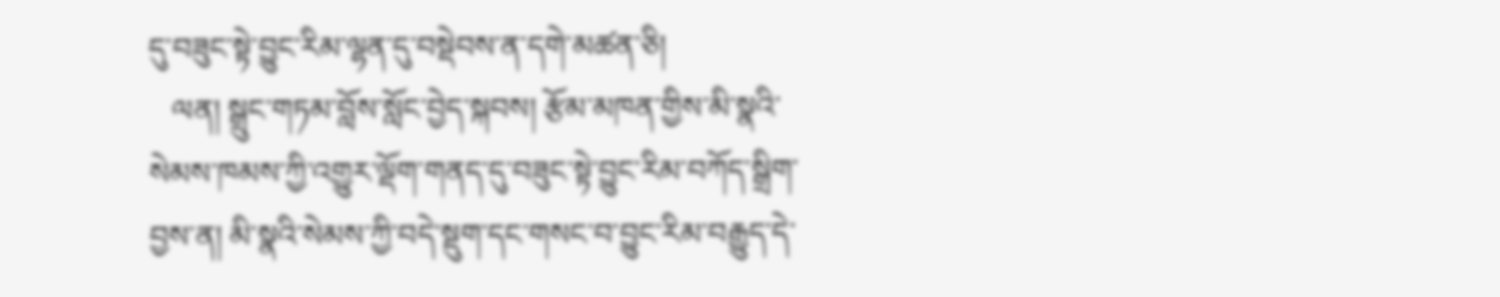དུ་བཟུང་སྟེ་བྱུང་རིམ་ལྷན་དུ་བསྡེབས་ན་དགེ་མཚན་ཅི།
   ལན། སྒྲུང་གཏམ་བློས་སློང་བྱེད་སྐབས། རྩོམ་མཁན་གྱིས་མི་སྣའི་སེམས་ཁམས་ཀྱི་འགྱུར་ལྡོག་གནད་དུ་བཟུང་སྟེ་བྱུང་རིམ་བཀོད་སྒྲིག་བྱས་ན། མི་སྣའི་སེམས་ཀྱི་བདེ་སྡུག་དང་གསང་བ་བྱུང་རིམ་བརྒྱུད་དེ་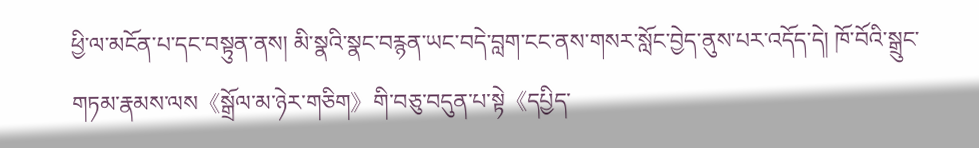ཕྱི་ལ་མངོན་པ་དང་བསྟུན་ནས། མི་སྣའི་སྣང་བརྙན་ཡང་བདེ་བླག་ངང་ནས་གསར་སློང་བྱེད་ནུས་པར་འདོད་དེ། ཁོ་བོའི་སྒྲུང་གཏམ་རྣམས་ལས《སྒྲོལ་མ་ཉེར་གཅིག》གི་བཅུ་བདུན་པ་སྟེ《དཔྱིད་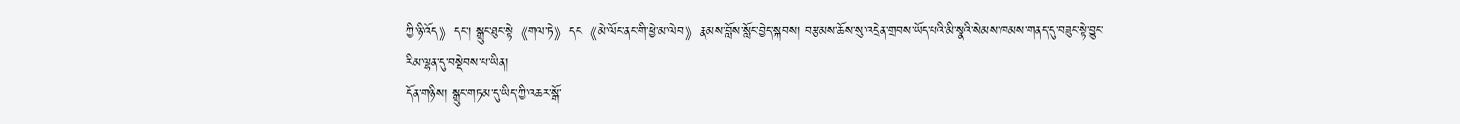ཀྱི་ཉི་འོད》དང་། སྒྲུང་ཐུང་སྟེ《གལ་ཏེ》དང《མེ་ལོང་ནང་གི་ཕྱེ་མ་ལེབ》རྣམས་བློས་སློང་བྱེད་སྐབས། བརྩམས་ཆོས་སུ་འདྲེན་གྲབས་ཡོད་པའི་མི་སྣའི་སེམས་ཁམས་གནད་དུ་བཟུང་སྟེ་བྱུང་རིམ་ལྷན་དུ་བསྡེབས་པ་ཡིན།
དོན་གཉིས། སྒྲུང་གཏམ་དུ་ཡིད་ཀྱི་འཆར་སྒོ་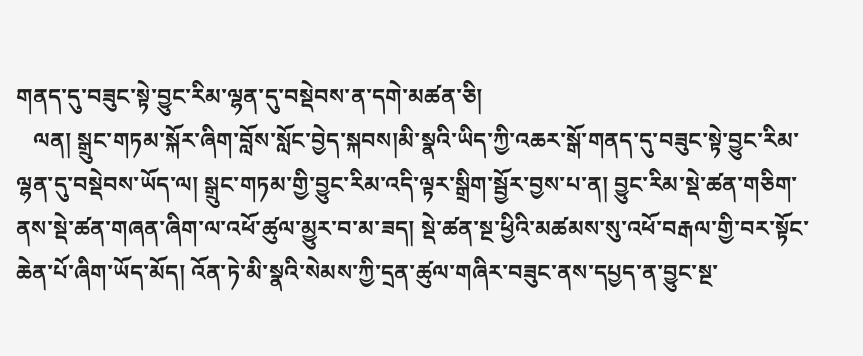གནད་དུ་བཟུང་སྟེ་བྱུང་རིམ་ལྷན་དུ་བསྡེབས་ན་དགེ་མཚན་ཅི།
   ལན། སྒྲུང་གཏམ་སྐོར་ཞིག་བློས་སློང་བྱེད་སྐབས།མི་སྣའི་ཡིད་ཀྱི་འཆར་སྒོ་གནད་དུ་བཟུང་སྟེ་བྱུང་རིམ་ལྷན་དུ་བསྡེབས་ཡོད་ལ། སྒྲུང་གཏམ་གྱི་བྱུང་རིམ་འདི་ལྟར་སྒྲིག་སྦྱོར་བྱས་པ་ན། བྱུང་རིམ་སྡེ་ཚན་གཅིག་ནས་སྡེ་ཚན་གཞན་ཞིག་ལ་འཕོ་ཚུལ་མྱུར་བ་མ་ཟད། སྡེ་ཚན་སྔ་ཕྱིའི་མཚམས་སུ་འཕོ་བརྒལ་གྱི་བར་སྟོང་ཆེན་པོ་ཞིག་ཡོད་མོད། འོན་ཏེ་མི་སྣའི་སེམས་ཀྱི་དྲན་ཚུལ་གཞིར་བཟུང་ནས་དཔྱད་ན་བྱུང་སྔ་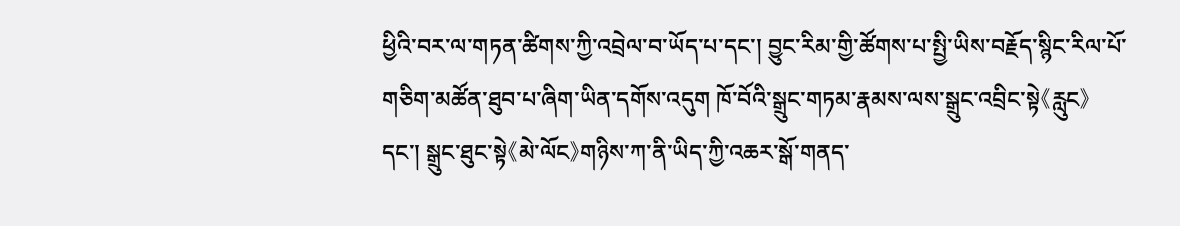ཕྱིའི་བར་ལ་གཏན་ཚིགས་ཀྱི་འབྲེལ་བ་ཡོད་པ་དང་། བྱུང་རིམ་གྱི་ཚོགས་པ་སྤྱི་ཡིས་བརྗོད་སྙིང་རིལ་པོ་གཅིག་མཚོན་ཐུབ་པ་ཞིག་ཡིན་དགོས་འདུག ཁོ་བོའི་སྒྲུང་གཏམ་རྣམས་ལས་སྒྲུང་འབྲིང་སྟེ《རླུང》དང་། སྒྲུང་ཐུང་སྟེ《མེ་ལོང》གཉིས་ཀ་ནི་ཡིད་ཀྱི་འཆར་སྒོ་གནད་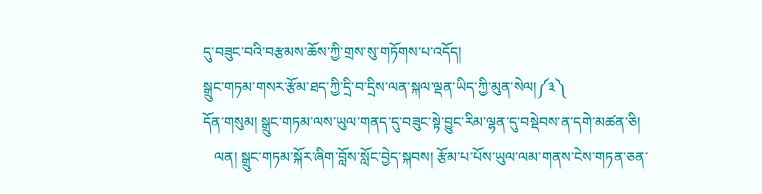དུ་བཟུང་བའི་བརྩམས་ཆོས་ཀྱི་གྲས་སུ་གཏོགས་པ་འདོད།
སྒྲུང་གཏམ་གསར་རྩོམ་ཐད་ཀྱི་དྲི་བ་དྲིས་ལན་སྐལ་ལྡན་ཡིད་ཀྱི་མུན་སེལ།༼༣༽
དོན་གསུམ། སྒྲུང་གཏམ་ལས་ཡུལ་གནད་དུ་བཟུང་སྟེ་བྱུང་རིམ་ལྷན་དུ་བསྡེབས་ན་དགེ་མཚན་ཅི།
   ལན། སྒྲུང་གཏམ་སྐོར་ཞིག་བློས་སློང་བྱེད་སྐབས། རྩོམ་པ་པོས་ཡུལ་ལམ་གནས་ངེས་གཏན་ཅན་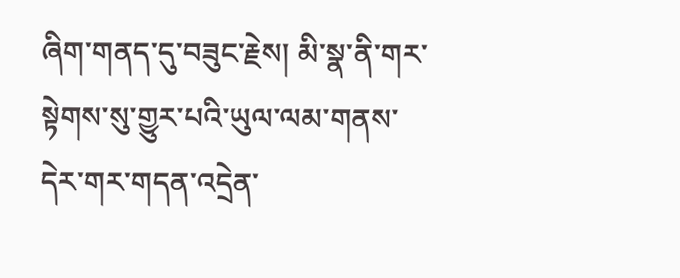ཞིག་གནད་དུ་བཟུང་རྗེས། མི་སྣ་ནི་གར་སྟེགས་སུ་གྱུར་པའི་ཡུལ་ལམ་གནས་དེར་གར་གདན་འདྲེན་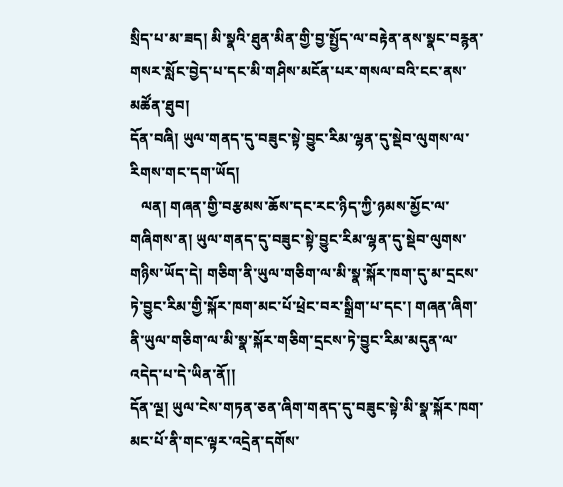སྲིད་པ་མ་ཟད། མི་སྣའི་ཐུན་མིན་གྱི་བྱ་སྤྱོད་ལ་བརྟེན་ནས་སྣང་བརྙན་གསར་སློང་བྱེད་པ་དང་མི་གཤིས་མངོན་པར་གསལ་བའི་ངང་ནས་མཚོན་ཐུབ།
དོན་བཞི། ཡུལ་གནད་དུ་བཟུང་སྟེ་བྱུང་རིམ་ལྷན་དུ་སྡེབ་ལུགས་ལ་རིགས་གང་དག་ཡོད།
   ལན། གཞན་གྱི་བརྩམས་ཆོས་དང་རང་ཉིད་ཀྱི་ཉམས་མྱོང་ལ་གཞིགས་ན། ཡུལ་གནད་དུ་བཟུང་སྟེ་བྱུང་རིམ་ལྷན་དུ་སྡེབ་ལུགས་གཉིས་ཡོད་དེ། གཅིག་ནི་ཡུལ་གཅིག་ལ་མི་སྣ་སྐོར་ཁག་དུ་མ་དྲངས་ཏེ་བྱུང་རིམ་གྱི་སྐོར་ཁག་མང་པོ་ཕྲེང་བར་སྒྲིག་པ་དང་། གཞན་ཞིག་ནི་ཡུལ་གཅིག་ལ་མི་སྣ་སྐོར་གཅིག་དྲངས་ཏེ་བྱུང་རིམ་མདུན་ལ་འདེད་པ་དེ་ཡིན་ནོ།།
དོན་ལྔ། ཡུལ་ངེས་གཏན་ཅན་ཞིག་གནད་དུ་བཟུང་སྟེ་མི་སྣ་སྐོར་ཁག་མང་པོ་ནི་གང་ལྟར་འདྲེན་དགོས་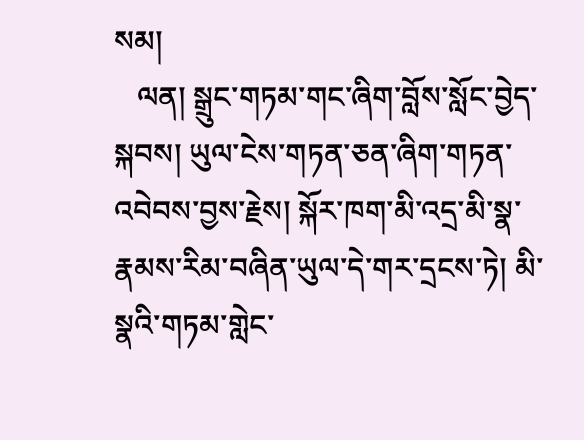སམ།
   ལན། སྒྲུང་གཏམ་གང་ཞིག་བློས་སློང་བྱེད་སྐབས། ཡུལ་ངེས་གཏན་ཅན་ཞིག་གཏན་འབེབས་བྱས་རྗེས། སྐོར་ཁག་མི་འདྲ་མི་སྣ་རྣམས་རིམ་བཞིན་ཡུལ་དེ་གར་དྲངས་ཏེ། མི་སྣའི་གཏམ་གླེང་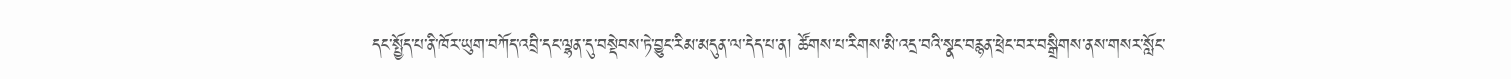དང་སྤྱོད་པ་ནི་ཁོར་ཡུག་བཀོད་འབྲི་དང་ལྷན་དུ་བསྡེབས་ཏེ་བྱུང་རིམ་མདུན་ལ་དེད་པ་ན། ཚོགས་པ་རིགས་མི་འདྲ་བའི་སྣང་བརྙན་ཕྲེང་བར་བསྒྲིགས་ནས་གསར་སློང་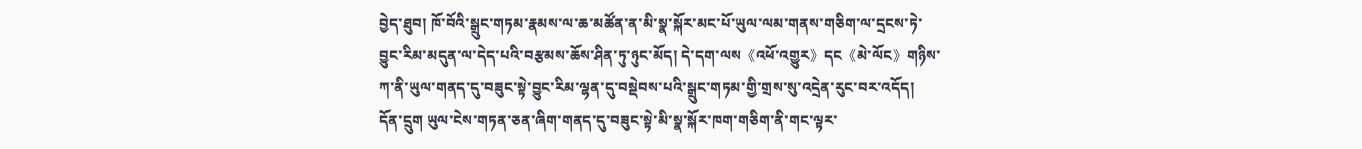བྱེད་ཐུབ། ཁོ་བོའི་སྒྲུང་གཏམ་རྣམས་ལ་ཆ་མཚོན་ན་མི་སྣ་སྐོར་མང་པོ་ཡུལ་ལམ་གནས་གཅིག་ལ་དྲངས་ཏེ་བྱུང་རིམ་མདུན་ལ་དེད་པའི་བརྩམས་ཆོས་ཤིན་ཏུ་ཉུང་མོད། དེ་དག་ལས《འཕོ་འགྱུར》དང《མེ་ལོང》གཉིས་ཀ་ནི་ཡུལ་གནད་དུ་བཟུང་སྟེ་བྱུང་རིམ་ལྷན་དུ་བསྡེབས་པའི་སྒྲུང་གཏམ་གྱི་གྲས་སུ་འདྲེན་རུང་བར་འདོད།
དོན་དྲུག ཡུལ་ངེས་གཏན་ཅན་ཞིག་གནད་དུ་བཟུང་སྟེ་མི་སྣ་སྐོར་ཁག་གཅིག་ནི་གང་ལྟར་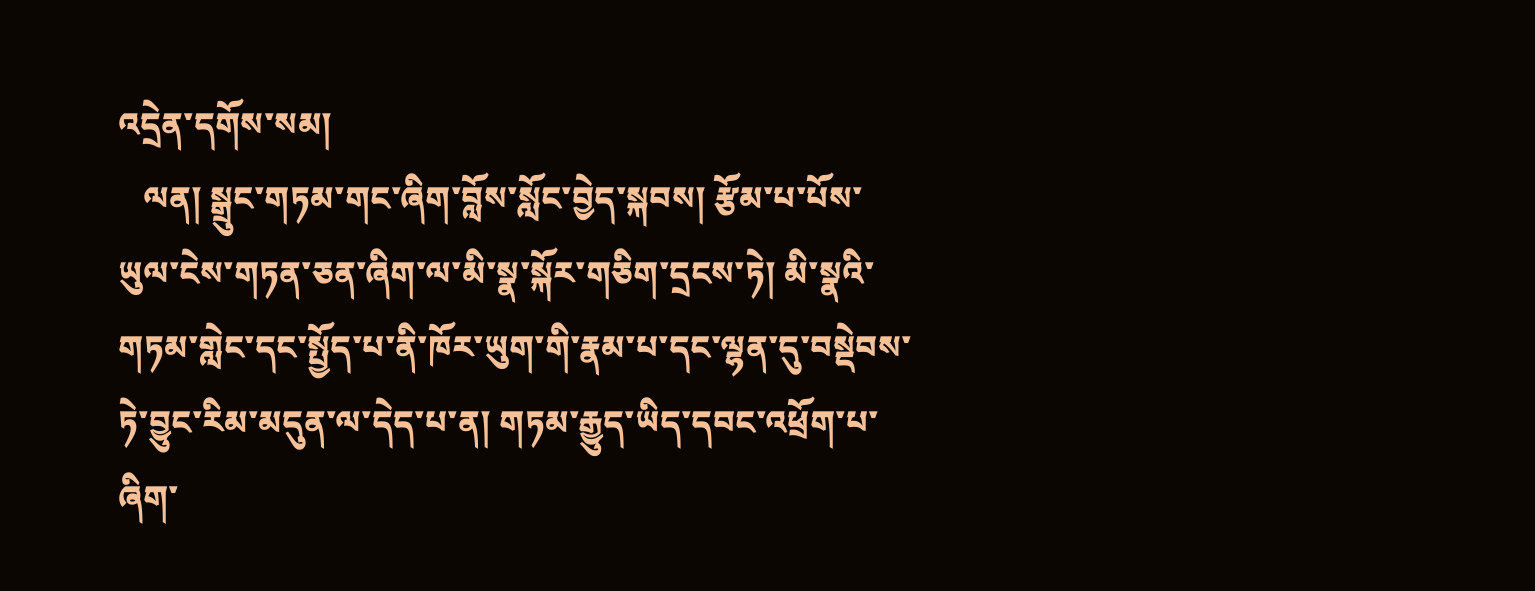འདྲེན་དགོས་སམ།
   ལན། སྒྲུང་གཏམ་གང་ཞིག་བློས་སློང་བྱེད་སྐབས། རྩོམ་པ་པོས་ཡུལ་ངེས་གཏན་ཅན་ཞིག་ལ་མི་སྣ་སྐོར་གཅིག་དྲངས་ཏེ། མི་སྣའི་གཏམ་གླེང་དང་སྤྱོད་པ་ནི་ཁོར་ཡུག་གི་རྣམ་པ་དང་ལྷན་དུ་བསྡེབས་ཏེ་བྱུང་རིམ་མདུན་ལ་དེད་པ་ན། གཏམ་རྒྱུད་ཡིད་དབང་འཕྲོག་པ་ཞིག་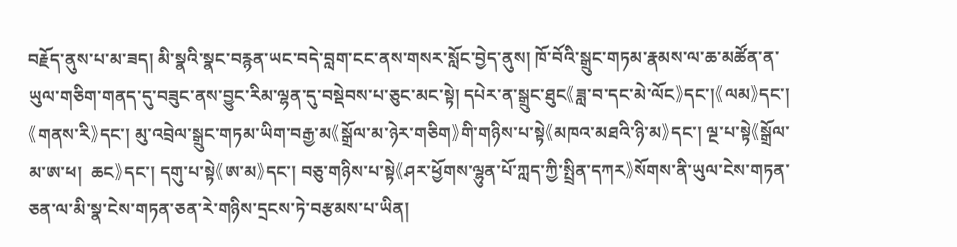བརྗོད་ནུས་པ་མ་ཟད། མི་སྣའི་སྣང་བརྙན་ཡང་བདེ་བླག་ངང་ནས་གསར་སློང་བྱེད་ནུས། ཁོ་བོའི་སྒྲུང་གཏམ་རྣམས་ལ་ཆ་མཚོན་ན་ཡུལ་གཅིག་གནད་དུ་བཟུང་ནས་བྱུང་རིམ་ལྷན་དུ་བསྡེབས་པ་ཅུང་མང་སྟེ། དཔེར་ན་སྒྲུང་ཐུང《ཟླ་བ་དང་མེ་ལོང》དང་།《ལམ》དང་།《གནས་རི》དང་། མུ་འབྲེལ་སྒྲུང་གཏམ་ཡིག་བརྒྱ་མ《སྒྲོལ་མ་ཉེར་གཅིག》གི་གཉིས་པ་སྟེ《མཁའ་མཐའི་ཉི་མ》དང་། ལྔ་པ་སྟེ《སྒྲོལ་མ་ཨ་ཕ།  ཆང》དང་། དགུ་པ་སྟེ《ཨ་མ》དང་། བཅུ་གཉིས་པ་སྟེ《ཤར་ཕྱོགས་ལྷུན་པོ་ཀླད་ཀྱི་སྤྲིན་དཀར》སོགས་ནི་ཡུལ་ངེས་གཏན་ཅན་ལ་མི་སྣ་ངེས་གཏན་ཅན་རེ་གཉིས་དྲངས་ཏེ་བརྩམས་པ་ཡིན།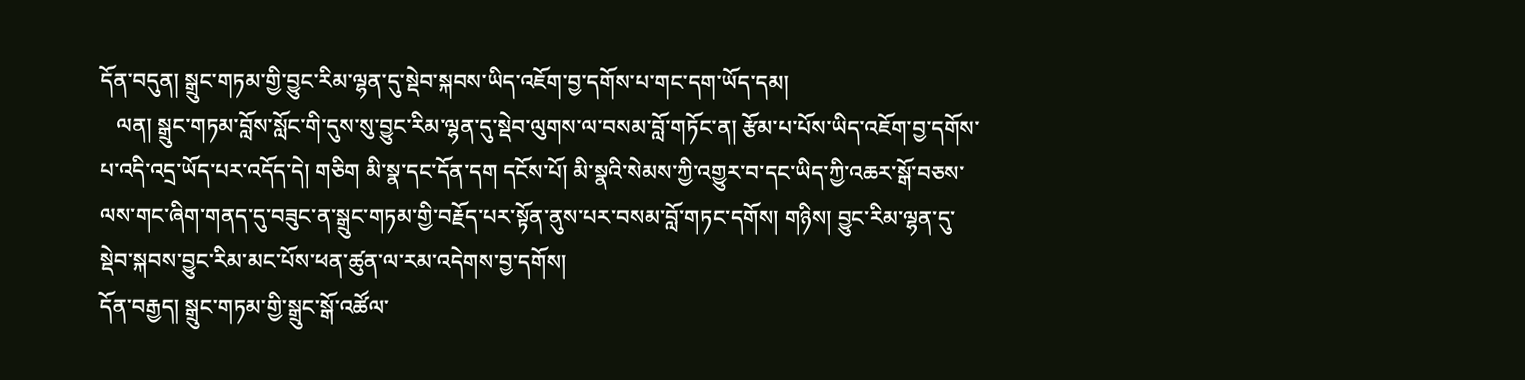དོན་བདུན། སྒྲུང་གཏམ་གྱི་བྱུང་རིམ་ལྷན་དུ་སྡེབ་སྐབས་ཡིད་འཇོག་བྱ་དགོས་པ་གང་དག་ཡོད་དམ།
   ལན། སྒྲུང་གཏམ་བློས་སློང་གི་དུས་སུ་བྱུང་རིམ་ལྷན་དུ་སྡེབ་ལུགས་ལ་བསམ་བློ་གཏོང་ན། རྩོམ་པ་པོས་ཡིད་འཇོག་བྱ་དགོས་པ་འདི་འདྲ་ཡོད་པར་འདོད་དེ། གཅིག མི་སྣ་དང་དོན་དག དངོས་པོ། མི་སྣའི་སེམས་ཀྱི་འགྱུར་བ་དང་ཡིད་ཀྱི་འཆར་སྒོ་བཅས་ལས་གང་ཞིག་གནད་དུ་བཟུང་ན་སྒྲུང་གཏམ་གྱི་བརྗོད་པར་སྟོན་ནུས་པར་བསམ་བློ་གཏང་དགོས། གཉིས། བྱུང་རིམ་ལྷན་དུ་སྡེབ་སྐབས་བྱུང་རིམ་མང་པོས་ཕན་ཚུན་ལ་རམ་འདེགས་བྱ་དགོས།
དོན་བརྒྱད། སྒྲུང་གཏམ་གྱི་སྒྲུང་སྒོ་འཚོལ་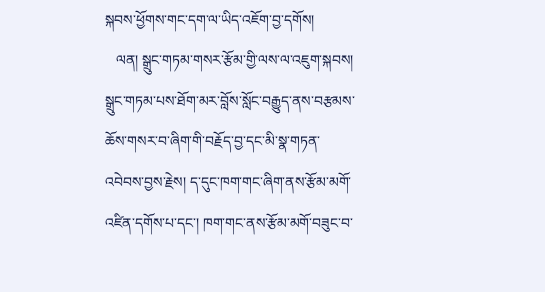སྐབས་ཕྱོགས་གང་དག་ལ་ཡིད་འཇོག་བྱ་དགོས།
   ལན། སྒྲུང་གཏམ་གསར་རྩོམ་གྱི་ལས་ལ་འཇུག་སྐབས། སྒྲུང་གཏམ་པས་ཐོག་མར་བློས་སློང་བརྒྱུད་ནས་བརྩམས་ཆོས་གསར་བ་ཞིག་གི་བརྗོད་བྱ་དང་མི་སྣ་གཏན་འབེབས་བྱས་རྗེས། ད་དུང་ཁག་གང་ཞིག་ནས་རྩོམ་མགོ་འཛིན་དགོས་པ་དང་། ཁག་གང་ནས་རྩོམ་མགོ་བཟུང་བ་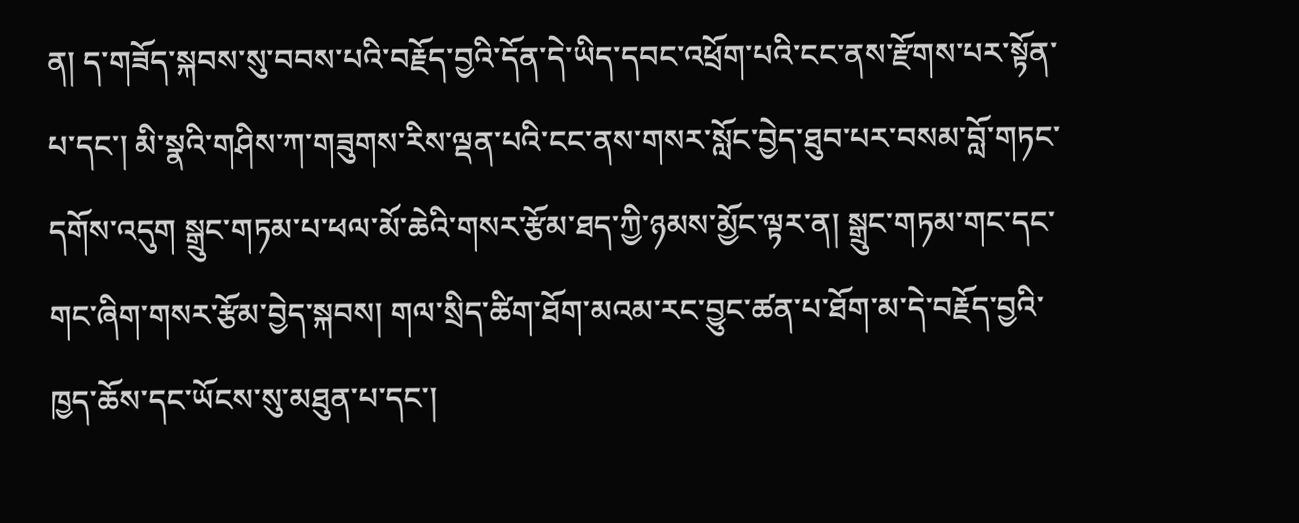ན། ད་གཟོད་སྐབས་སུ་བབས་པའི་བརྗོད་བྱའི་དོན་དེ་ཡིད་དབང་འཕྲོག་པའི་ངང་ནས་རྫོགས་པར་སྟོན་པ་དང་། མི་སྣའི་གཤིས་ཀ་གཟུགས་རིས་ལྡན་པའི་ངང་ནས་གསར་སློང་བྱེད་ཐུབ་པར་བསམ་བློ་གཏང་དགོས་འདུག སྒྲུང་གཏམ་པ་ཕལ་མོ་ཆེའི་གསར་རྩོམ་ཐད་ཀྱི་ཉམས་མྱོང་ལྟར་ན། སྒྲུང་གཏམ་གང་དང་གང་ཞིག་གསར་རྩོམ་བྱེད་སྐབས། གལ་སྲིད་ཚིག་ཐོག་མའམ་རང་བྱུང་ཚན་པ་ཐོག་མ་དེ་བརྗོད་བྱའི་ཁྱད་ཆོས་དང་ཡོངས་སུ་མཐུན་པ་དང་།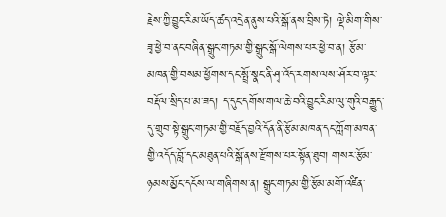རྗེས་ཀྱི་བྱུང་རིམ་ཡོད་ཚད་འདྲེན་ནུས་པའི་སྒོ་ནས་བྲིས་ཏེ། ལྡེ་མིག་གིས་ཟྭ་ཕྱེ་བ་ནང་བཞིན་སྒྲུང་གཏམ་གྱི་སྒྲུང་སྒོ་ལེགས་པར་ཕྱེ་བ་ན། རྩོམ་མཁན་གྱི་བསམ་ཕྱོགས་དང་སྤྲོ་སྣང་ནི་ཤྭ་འོད་རགས་ལས་ཤོར་བ་ལྟར་བརྡོལ་སྲིད་པ་མ་ཟད། ད་དུང་དགོས་གལ་ཆེ་བའི་བྱུང་རིམ་ལུ་གུའི་བརྒྱུད་དུ་གྲུབ་སྟེ་སྒྲུང་གཏམ་གྱི་བརྗོད་བྱའི་དོན་ནི་རྩོམ་མཁན་དང་ཀློག་མཁན་གྱི་འདོད་བློ་དང་མཐུན་པའི་སྒོ་ནས་རྫོགས་པར་སྟོན་ཐུབ། གསར་རྩོམ་ཉམས་མྱོང་དངོས་ལ་གཞིགས་ན། སྒྲུང་གཏམ་གྱི་རྩོམ་མགོ་འཛིན་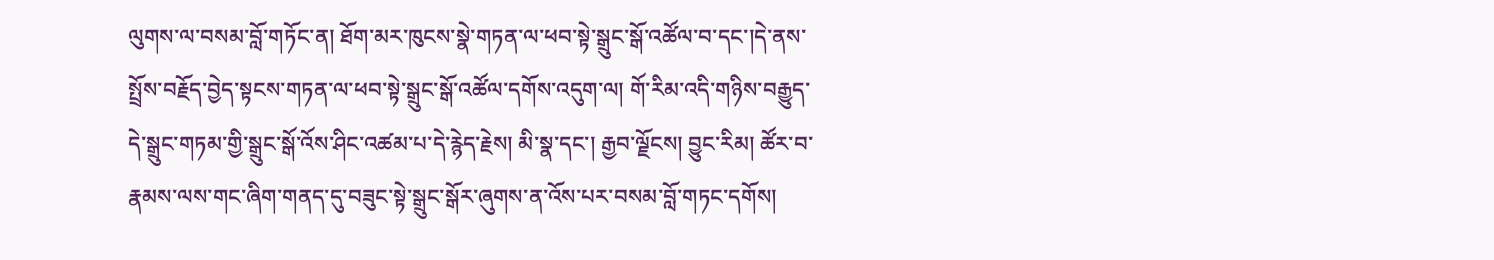ལུགས་ལ་བསམ་བློ་གཏོང་ན། ཐོག་མར་ཁུངས་སྣེ་གཏན་ལ་ཕབ་སྟེ་སྒྲུང་སྒོ་འཚོལ་བ་དང་།དེ་ནས་སྤྲོས་བརྗོད་བྱེད་སྟངས་གཏན་ལ་ཕབ་སྟེ་སྒྲུང་སྒོ་འཚོལ་དགོས་འདུག་ལ། གོ་རིམ་འདི་གཉིས་བརྒྱུད་དེ་སྒྲུང་གཏམ་གྱི་སྒྲུང་སྒོ་འོས་ཤིང་འཚམ་པ་དེ་རྙེད་རྗེས། མི་སྣ་དང་། རྒྱབ་ལྗོངས། བྱུང་རིམ། ཚོར་བ་རྣམས་ལས་གང་ཞིག་གནད་དུ་བཟུང་སྟེ་སྒྲུང་སྒོར་ཞུགས་ན་འོས་པར་བསམ་བློ་གཏང་དགོས།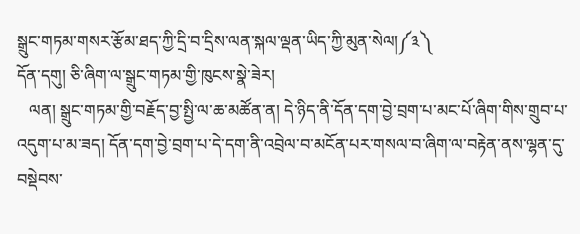སྒྲུང་གཏམ་གསར་རྩོམ་ཐད་ཀྱི་དྲི་བ་དྲིས་ལན་སྐལ་ལྡན་ཡིད་ཀྱི་མུན་སེལ།༼༣༽
དོན་དགུ། ཅི་ཞིག་ལ་སྒྲུང་གཏམ་གྱི་ཁུངས་སྣེ་ཟེར།
   ལན། སྒྲུང་གཏམ་གྱི་བརྗོད་བྱ་སྤྱི་ལ་ཆ་མཚོན་ན། དེ་ཉིད་ནི་དོན་དག་བྱེ་བྲག་པ་མང་པོ་ཞིག་གིས་གྲུབ་པ་འདུག་པ་མ་ཟད། དོན་དག་བྱེ་བྲག་པ་དེ་དག་ནི་འབྲེལ་བ་མངོན་པར་གསལ་བ་ཞིག་ལ་བརྟེན་ནས་ལྷན་དུ་བསྡེབས་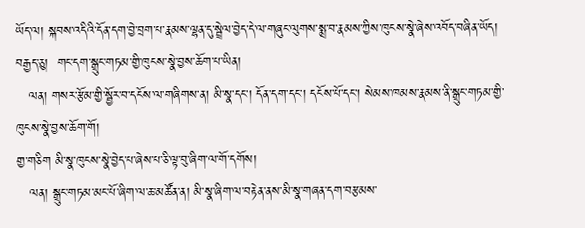ཡོད་ལ། སྐབས་འདིའི་དོན་དག་བྱེ་བྲག་པ་རྣམས་ལྷན་དུ་སྦྲེལ་བྱེད་དེ་ལ་གཞུང་ལུགས་སྨྲ་བ་རྣམས་ཀྱིས་ཁུངས་སྣེ་ཞེས་འབོད་བཞིན་ཡོད།
བརྒྱད་ཅུ།  གང་དག་སྒྲུང་གཏམ་གྱི་ཁུངས་སྣེ་བྱས་ཆོག་པ་ཡིན།
   ལན། གསར་རྩོམ་གྱི་སྦྱོར་བ་དངོས་ལ་གཞིགས་ན། མི་སྣ་དང་། དོན་དག་དང་། དངོས་པོ་དང་། སེམས་ཁམས་རྣམས་ནི་སྒྲུང་གཏམ་གྱི་ཁུངས་སྣེ་བྱས་ཆོག་གོ།
གྱ་གཅིག མི་སྣ་ཁུངས་སྣེ་བྱེད་པ་ཞེས་པ་ཅི་ལྟ་བུ་ཞིག་ལ་གོ་དགོས།
   ལན། སྒྲུང་གཏམ་མང་པོ་ཞིག་ལ་ཆ་མཚོན་ན། མི་སྣ་ཞིག་ལ་བརྟེན་ནས་མི་སྣ་གཞན་དག་བརྩམས་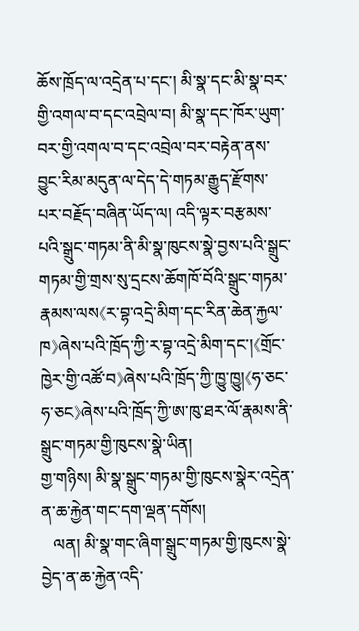ཆོས་ཁྲོད་ལ་འདྲེན་པ་དང་། མི་སྣ་དང་མི་སྣ་བར་གྱི་འགལ་བ་དང་འབྲེལ་བ། མི་སྣ་དང་ཁོར་ཡུག་བར་གྱི་འགལ་བ་དང་འབྲེལ་བར་བརྟེན་ནས་བྱུང་རིམ་མདུན་ལ་དེད་དེ་གཏམ་རྒྱུད་རྫོགས་པར་བརྗོད་བཞིན་ཡོད་ལ། འདི་ལྟར་བརྩམས་པའི་སྒྲུང་གཏམ་ནི་མི་སྣ་ཁུངས་སྣེ་བྱས་པའི་སྒྲུང་གཏམ་གྱི་གྲས་སུ་དྲངས་ཆོགཁོ་བོའི་སྒྲུང་གཏམ་རྣམས་ལས《ར་བྷ་འདྲེ་མིག་དང་རིན་ཆེན་རྐྱལ་ཁ》ཞེས་པའི་ཁྲོད་ཀྱི་ར་བྷ་འདྲེ་མིག་དང་།《གྲོང་ཁྱེར་གྱི་འཚོ་བ》ཞེས་པའི་ཁྲོད་ཀྱི་ཁྱུ་ཁྱུ།《ཧ་ཅང་ཧ་ཅང》ཞེས་པའི་ཁྲོད་ཀྱི་ཨ་ཁུ་ཐར་ལོ་རྣམས་ནི་སྒྲུང་གཏམ་གྱི་ཁུངས་སྣེ་ཡིན།
གྱ་གཉིས། མི་སྣ་སྒྲུང་གཏམ་གྱི་ཁུངས་སྣེར་འདྲེན་ན་ཆ་རྐྱེན་གང་དག་ལྡན་དགོས།
   ལན། མི་སྣ་གང་ཞིག་སྒྲུང་གཏམ་གྱི་ཁུངས་སྣེ་བྱེད་ན་ཆ་རྐྱེན་འདི་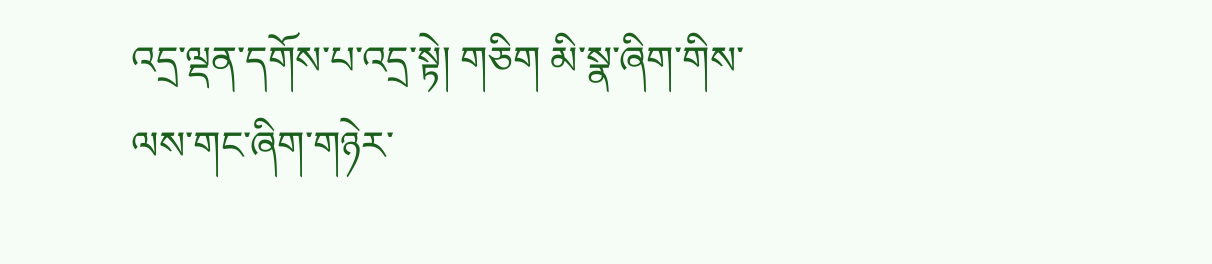འདྲ་ལྡན་དགོས་པ་འདྲ་སྟེ། གཅིག མི་སྣ་ཞིག་གིས་ལས་གང་ཞིག་གཉེར་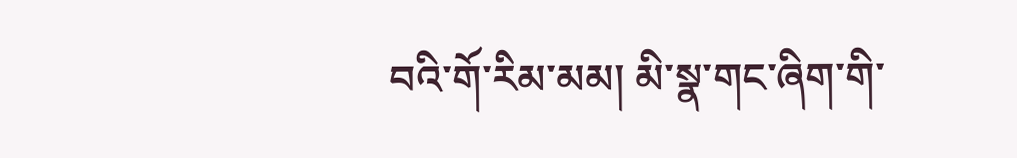བའི་གོ་རིམ་མམ། མི་སྣ་གང་ཞིག་གི་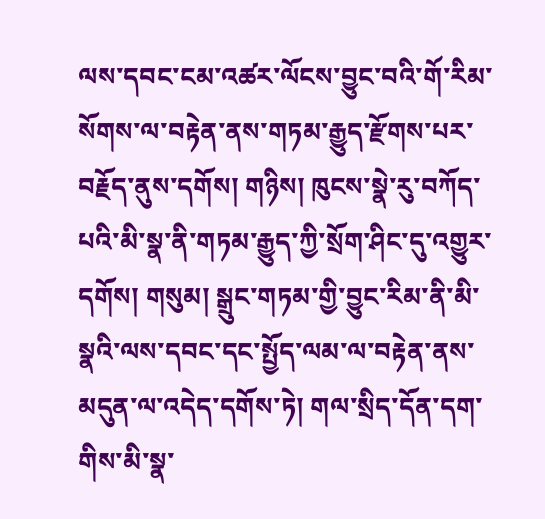ལས་དབང་ངམ་འཚར་ལོངས་བྱུང་བའི་གོ་རིམ་སོགས་ལ་བརྟེན་ནས་གཏམ་རྒྱུད་རྫོགས་པར་བརྗོད་ནུས་དགོས། གཉིས། ཁུངས་སྣེ་རུ་བཀོད་པའི་མི་སྣ་ནི་གཏམ་རྒྱུད་ཀྱི་སྲོག་ཤིང་དུ་འགྱུར་དགོས། གསུམ། སྒྲུང་གཏམ་གྱི་བྱུང་རིམ་ནི་མི་སྣའི་ལས་དབང་དང་སྤྱོད་ལམ་ལ་བརྟེན་ནས་མདུན་ལ་འདེད་དགོས་ཏེ། གལ་སྲིད་དོན་དག་གིས་མི་སྣ་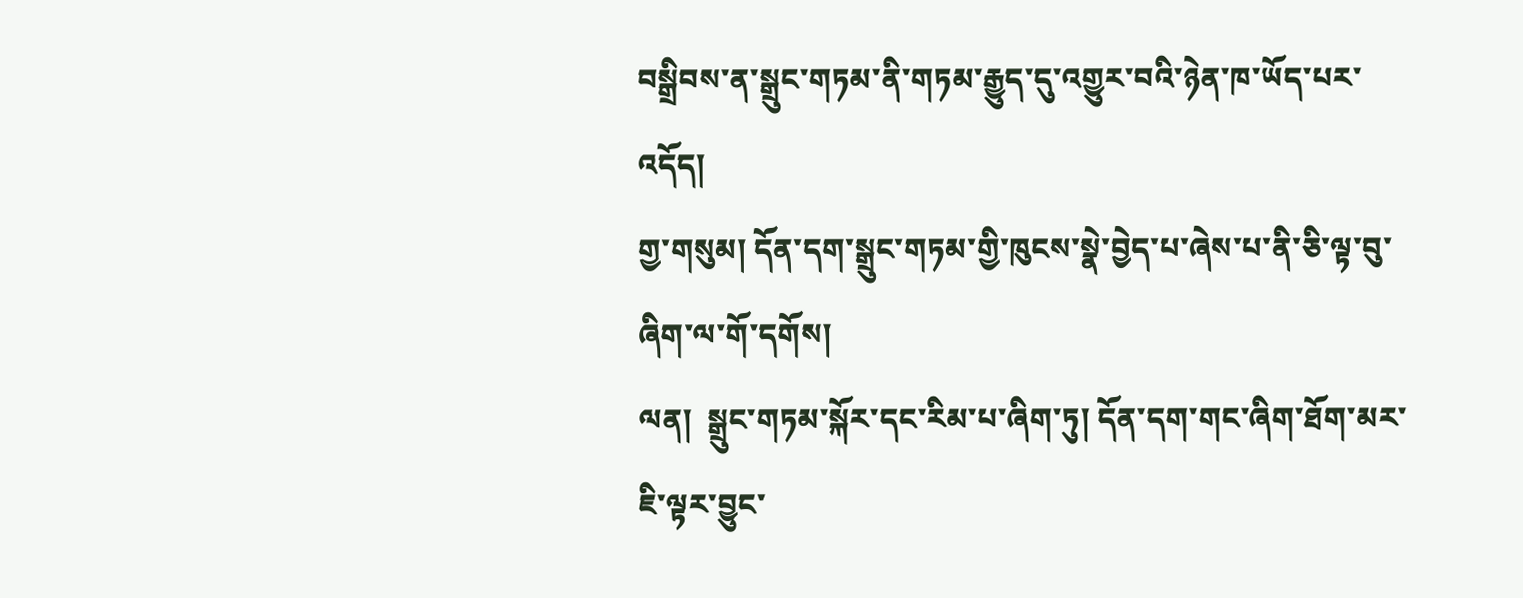བསྒྲིབས་ན་སྒྲུང་གཏམ་ནི་གཏམ་རྒྱུད་དུ་འགྱུར་བའི་ཉེན་ཁ་ཡོད་པར་འདོད།
གྱ་གསུམ། དོན་དག་སྒྲུང་གཏམ་གྱི་ཁུངས་སྣེ་བྱེད་པ་ཞེས་པ་ནི་ཅི་ལྟ་བུ་ཞིག་ལ་གོ་དགོས།
ལན།  སྒྲུང་གཏམ་སྐོར་དང་རིམ་པ་ཞིག་ཏུ། དོན་དག་གང་ཞིག་ཐོག་མར་ཇི་ལྟར་བྱུང་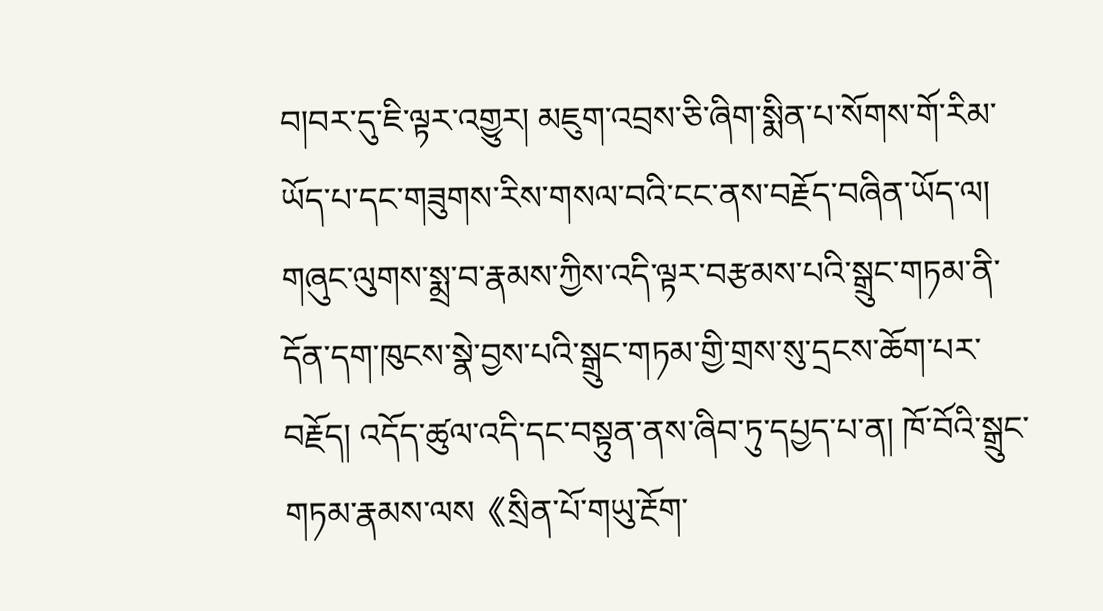བ།བར་དུ་ཇི་ལྟར་འགྱུར། མཇུག་འབྲས་ཅི་ཞིག་སྨིན་པ་སོགས་གོ་རིམ་ཡོད་པ་དང་གཟུགས་རིས་གསལ་བའི་ངང་ནས་བརྗོད་བཞིན་ཡོད་ལ། གཞུང་ལུགས་སྨྲ་བ་རྣམས་ཀྱིས་འདི་ལྟར་བརྩམས་པའི་སྒྲུང་གཏམ་ནི་དོན་དག་ཁུངས་སྣེ་བྱས་པའི་སྒྲུང་གཏམ་གྱི་གྲས་སུ་དྲངས་ཆོག་པར་བརྗོད། འདོད་ཚུལ་འདི་དང་བསྟུན་ནས་ཞིབ་ཏུ་དཔྱད་པ་ན། ཁོ་བོའི་སྒྲུང་གཏམ་རྣམས་ལས《སྲིན་པོ་གཡུ་རྔོག་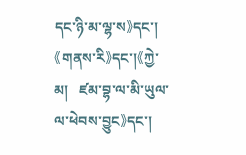དང་ཉི་མ་ལྷ་ས》དང་།《གནས་རི》དང་།《ཀྱེ་མ།   ཛམ་བྷ་ལ་མི་ཡུལ་ལ་ཕེབས་བྱུང》དང་།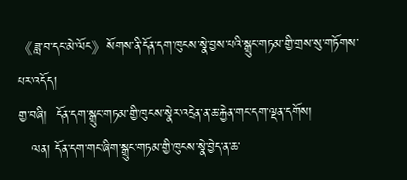《ཟླ་བ་དང་མེ་ལོང》སོགས་ནི་དོན་དག་ཁུངས་སྣེ་བྱས་པའི་སྒྲུང་གཏམ་གྱི་གྲས་སུ་གཏོགས་པར་འདོད།
གྱ་བཞི།  དོན་དག་སྒྲུང་གཏམ་གྱི་ཁུངས་སྣེར་འདྲེན་ན་ཆ་རྐྱེན་གང་དག་ལྡན་དགོས།
   ལན། དོན་དག་གང་ཞིག་སྒྲུང་གཏམ་གྱི་ཁུངས་སྣེ་བྱེད་ན་ཆ་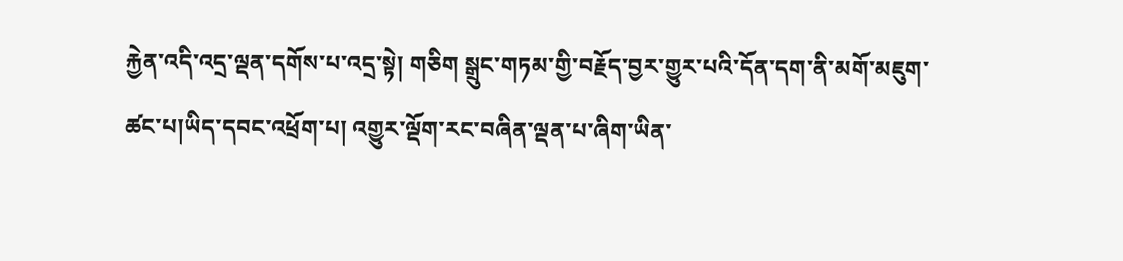རྐྱེན་འདི་འདྲ་ལྡན་དགོས་པ་འདྲ་སྟེ། གཅིག སྒྲུང་གཏམ་གྱི་བརྗོད་བྱར་གྱུར་པའི་དོན་དག་ནི་མགོ་མཇུག་ཚང་པ།ཡིད་དབང་འཕྲོག་པ། འགྱུར་ལྡོག་རང་བཞིན་ལྡན་པ་ཞིག་ཡིན་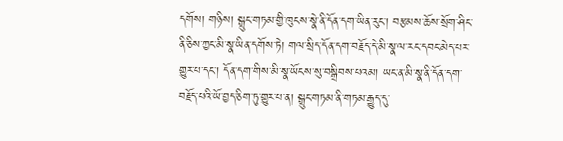དགོས། གཉིས། སྒྲུང་གཏམ་གྱི་ཁུངས་སྣེ་ནི་དོན་དག་ཡིན་རུང་། བརྩམས་ཆོས་སྲོག་ཤིང་ནི་ཅིས་ཀྱང་མི་སྣ་ཡིན་དགོས་ཏེ། གལ་སྲིད་དོན་དག་བརྗོད་དེ་མི་སྣ་ལ་རང་དབང་མེད་པར་གྱུར་པ་དང་། དོན་དག་གིས་མི་སྣ་ཡོངས་སུ་བསྒྲིབས་པའམ། ཡང་ན་མི་སྣ་ནི་དོན་དག་བརྗོད་པའི་ཡོ་བྱད་ཅིག་ཏུ་གྱུར་པ་ན། སྒྲུང་གཏམ་ནི་གཏམ་རྒྱུད་དུ་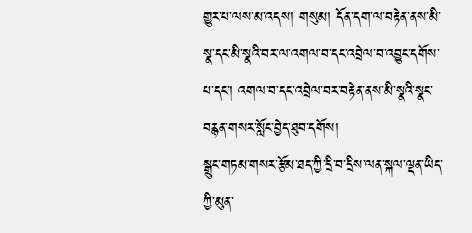གྱུར་པ་ལས་མ་འདས། གསུམ། དོན་དག་ལ་བརྟེན་ནས་མི་སྣ་དང་མི་སྣའི་བར་ལ་འགལ་བ་དང་འབྲེལ་བ་འབྱུང་དགོས་པ་དང་། འགལ་བ་དང་འབྲེལ་བར་བརྟེན་ནས་མི་སྣའི་སྣང་བརྙན་གསར་སློང་བྱེད་ཐུབ་དགོས།
སྒྲུང་གཏམ་གསར་རྩོམ་ཐད་ཀྱི་དྲི་བ་དྲིས་ལན་སྐལ་ལྡན་ཡིད་ཀྱི་མུན་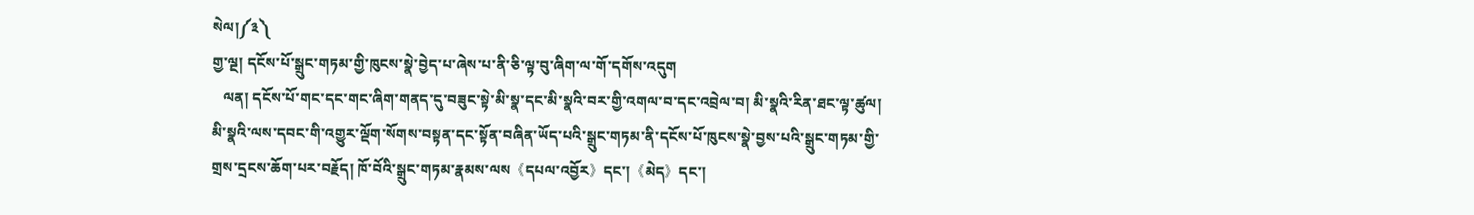སེལ།༼༣༽
གྱ་ལྔ། དངོས་པོ་སྒྲུང་གཏམ་གྱི་ཁུངས་སྣེ་བྱེད་པ་ཞེས་པ་ནི་ཅི་ལྟ་བུ་ཞིག་ལ་གོ་དགོས་འདུག
   ལན། དངོས་པོ་གང་དང་གང་ཞིག་གནད་དུ་བཟུང་སྟེ་མི་སྣ་དང་མི་སྣའི་བར་གྱི་འགལ་བ་དང་འབྲེལ་བ། མི་སྣའི་རིན་ཐང་ལྟ་ཚུལ། མི་སྣའི་ལས་དབང་གི་འགྱུར་ལྡོག་སོགས་བསྟན་དང་སྟོན་བཞིན་ཡོད་པའི་སྒྲུང་གཏམ་ནི་དངོས་པོ་ཁུངས་སྣེ་བྱས་པའི་སྒྲུང་གཏམ་གྱི་གྲས་དྲངས་ཆོག་པར་བརྗོད། ཁོ་བོའི་སྒྲུང་གཏམ་རྣམས་ལས《དཔལ་འབྱོར》དང་།《མེད》དང་།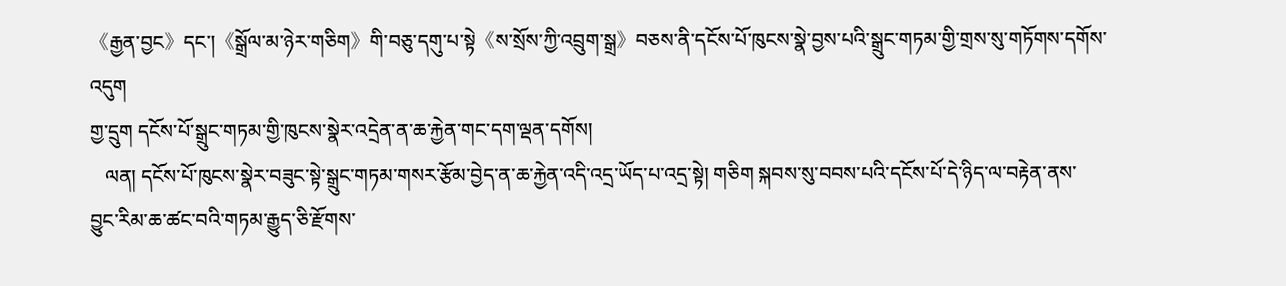《རྒྱན་བྱང》དང་།《སྒྲོལ་མ་ཉེར་གཅིག》གི་བཅུ་དགུ་པ་སྟེ《ས་སྲོས་ཀྱི་འབྲུག་སྒྲ》བཅས་ནི་དངོས་པོ་ཁུངས་སྣེ་བྱས་པའི་སྒྲུང་གཏམ་གྱི་གྲས་སུ་གཏོགས་དགོས་འདུག
གྱ་དྲུག དངོས་པོ་སྒྲུང་གཏམ་གྱི་ཁུངས་སྣེར་འདྲེན་ན་ཆ་རྐྱེན་གང་དག་ལྡན་དགོས།
   ལན། དངོས་པོ་ཁུངས་སྣེར་བཟུང་སྟེ་སྒྲུང་གཏམ་གསར་རྩོམ་བྱེད་ན་ཆ་རྐྱེན་འདི་འདྲ་ཡོད་པ་འདྲ་སྟེ། གཅིག སྐབས་སུ་བབས་པའི་དངོས་པོ་དེ་ཉིད་ལ་བརྟེན་ནས་བྱུང་རིམ་ཆ་ཚང་བའི་གཏམ་རྒྱུད་ཅི་རྫོགས་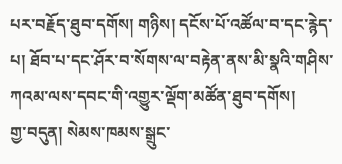པར་བརྗོད་ཐུབ་དགོས། གཉིས། དངོས་པོ་འཚོལ་བ་དང་རྙེད་པ། ཐོབ་པ་དང་ཤོར་བ་སོགས་ལ་བརྟེན་ནས་མི་སྣའི་གཤིས་ཀའམ་ལས་དབང་གི་འགྱུར་ལྡོག་མཚོན་ཐུབ་དགོས།
གྱ་བདུན། སེམས་ཁམས་སྒྲུང་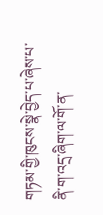གཏམ་གྱི་ཁུངས་སྣེ་བྱེད་པ་ཞེས་པ་ནི་ག་འདྲ་ཞིག་ལ་གོ་ན་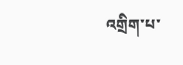འགྲིག་པ་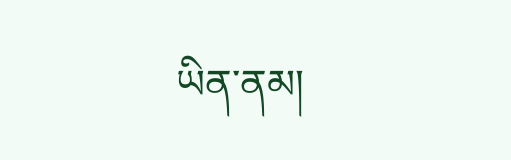ཡིན་ནམ།